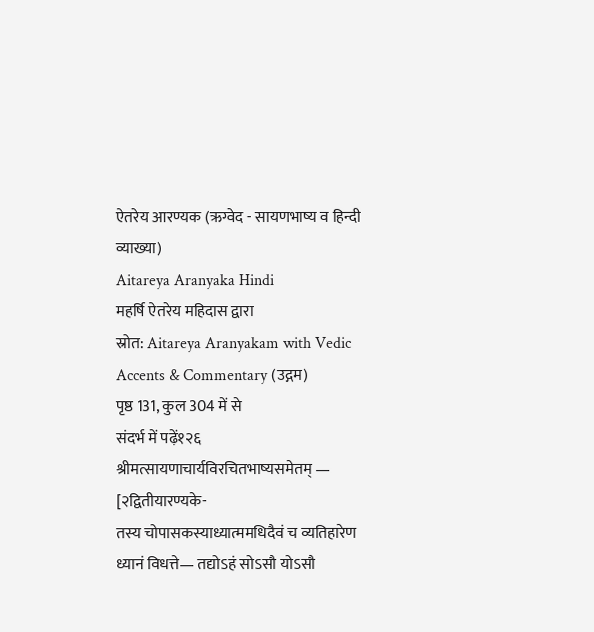ऐतरेय आरण्यक (ऋग्वेद - सायणभाष्य व हिन्दी व्याख्या)
Aitareya Aranyaka Hindi
महर्षि ऐतरेय महिदास द्वारा
स्रोत: Aitareya Aranyakam with Vedic Accents & Commentary (उद्गम)
पृष्ठ 131, कुल 304 में से
संदर्भ में पढ़ें१२६ श्रीमत्सायणाचार्यविरचितभाष्यसमेतम् — [२द्वितीयारण्यके-
तस्य चोपासकस्याध्यात्ममधिदैवं च व्यतिहारेण ध्यानं विधत्ते— तद्योऽहं सोऽसौ योऽसौ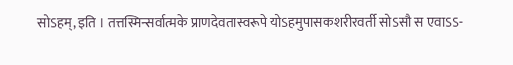सोऽहम्, इति । तत्तस्मिन्सर्वात्मके प्राणदेवतास्वरूपे योऽहमुपासकशरीरवर्ती सोऽसौ स एवाऽऽ-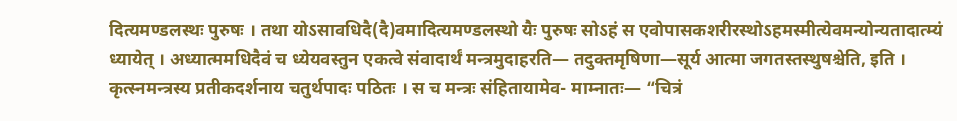दित्यमण्डलस्थः पुरुषः । तथा योऽसावधिदै(दै)वमादित्यमण्डलस्थो यैः पुरुषः सोऽहं स एवोपासकशरीरस्थोऽहमस्मीत्येवमन्योन्यतादात्म्यं ध्यायेत् । अध्यात्ममधिदैवं च ध्येयवस्तुन एकत्वे संवादार्थं मन्त्रमुदाहरति— तदुक्तमृषिणा—सूर्य आत्मा जगतस्तस्थुषश्चेति, इति । कृत्स्नमन्त्रस्य प्रतीकदर्शनाय चतुर्थपादः पठितः । स च मन्त्रः संहितायामेव- माम्नातः— “चित्रं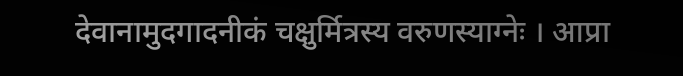देवानामुदगादनीकं चक्षुर्मित्रस्य वरुणस्याग्नेः । आप्रा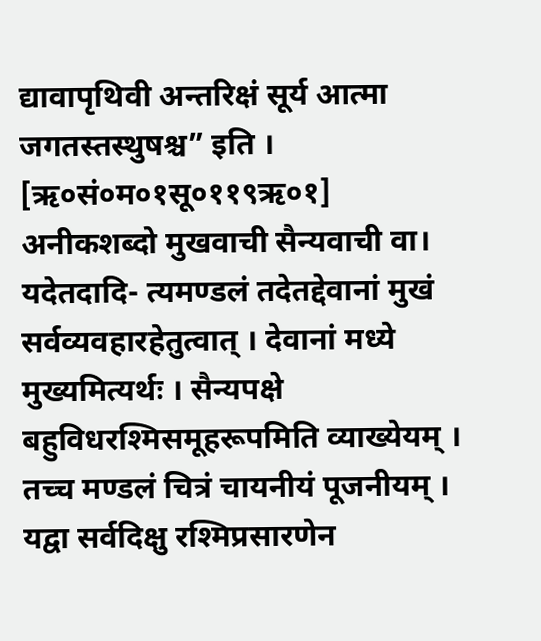द्यावापृथिवी अन्तरिक्षं सूर्य आत्मा जगतस्तस्थुषश्च” इति । [ऋ०सं०म०१सू०११९ऋ०१] अनीकशब्दो मुखवाची सैन्यवाची वा। यदेतदादि- त्यमण्डलं तदेतद्देवानां मुखं सर्वव्यवहारहेतुत्वात् । देवानां मध्ये मुख्यमित्यर्थः । सैन्यपक्षे बहुविधरश्मिसमूहरूपमिति व्याख्येयम् । तच्च मण्डलं चित्रं चायनीयं पूजनीयम् । यद्वा सर्वदिक्षु रश्मिप्रसारणेन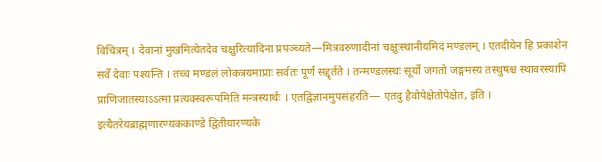विचित्रम् । देवानां मुखमित्येतदेव चक्षुरित्यादिना प्रपञ्च्यते—मित्रवरुणादीनां चक्षुःस्थानीयमिदं मण्डलम् । एतदीयेन हि प्रकाशेन सर्वे देवाः पश्यन्ति । तच्च मण्डलं लोकत्रयमाप्राः सर्वतः पूर्णं सद्दृर्तते । तन्मण्डलस्थः सूर्यो जगतो जङ्गमस्य तस्थुषश्च स्थावरस्यापि प्राणिजातस्याऽऽत्मा प्रत्यक्स्वरूपमिति मन्त्रस्यार्थः । एतद्विज्ञानमुपसंहरति— एतदु हैवोपेक्षेतोपेक्षेत, इति । इत्यैतरेयब्राह्मणारण्यककाण्डे द्वितीयारण्यके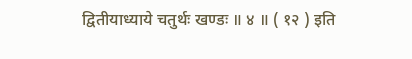द्वितीयाध्याये चतुर्थः खण्डः ॥ ४ ॥ ( १२ ) इति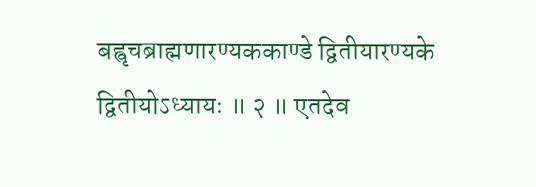बह्वृचब्राह्मणारण्यककाण्डे द्वितीयारण्यके द्वितीयोऽध्यायः ॥ २ ॥ एतदेव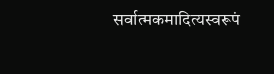सर्वात्मकमादित्यस्वरूपं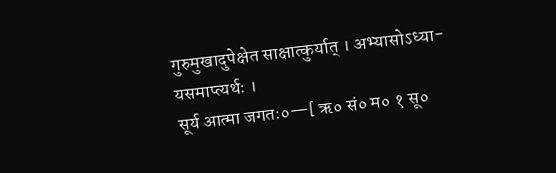गुरुमुखादुपेक्षेत साक्षात्कुर्यात् । अभ्यासोऽध्या- यसमाप्त्यर्थः ।
सूर्य आत्मा जगतः०—[ ऋ० सं० म० १ सू०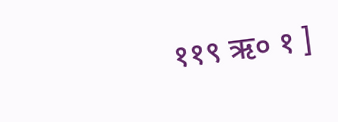११९ ऋ० १ ]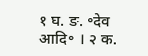१ घ. ङ. ॰देव आदि॰ । २ क.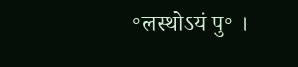॰लस्थोऽयं पु॰ ।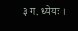३ ग. ध्येयः ।